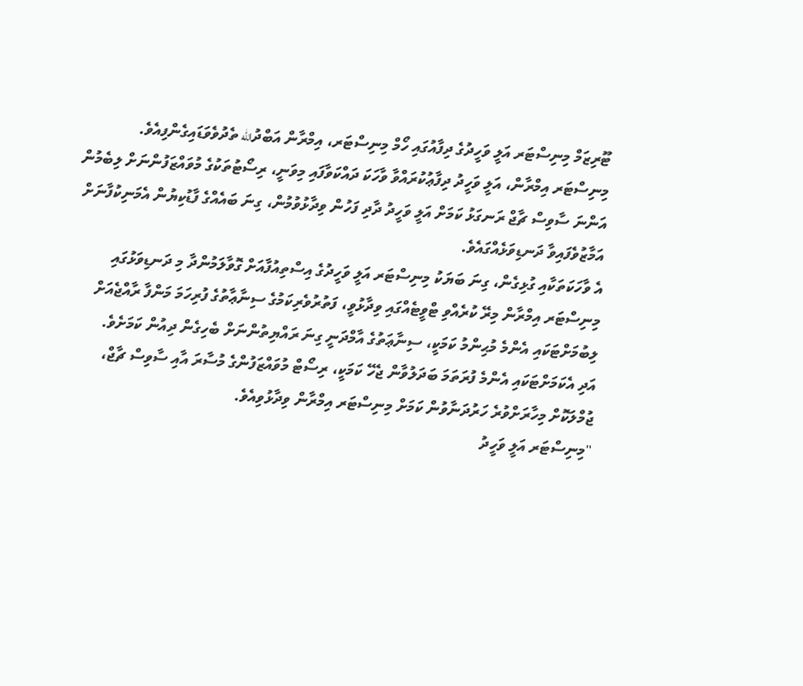ޓޫރިޒަމް މިނިސްޓަރ އަލީ ވަހީދުގެ ދިފާއުގައި ހޯމް މިނިސްޓަރ، އިމްރާން އަބްދުالله ތެދުވެވަޑައިގެންފިއެވެ.
މިނިސްޓަރ އިމްރާން، އަލީ ވަހީދު ދިފާޢުކުރައްވާ ވާހަކަ ދައްކަވާފައި މިވަނީ، ރިސޯޓުތަކުގެ މުވައްޒަފުންނަށް ލިބެމުން އަންނަ ސާވިސް ޗާޖް ރަނގަޅު ކަމަށް އަލީ ވަހީދު ދާދި ފަހުން ވިދާޅުވުމުން، ގިނަ ބައެއްގެ ފާޑުކިޔުން އެމަނިކުފާނަށް އަމާޒުވެފައިވާ ދަނޑިވަޅެއްގައެވެ.
އެ ވާހަކަތަކާއި ގުޅިގެން، ގިނަ ބަޔަކު މިނިސްޓަރ އަލީ ވަހީދުގެ އިސްތިއުފާއަށް ގޮވާލަމުންދާ މި ދަނޑިވަޅުގައި މިނިސްޓަރ އިމްރާން މިރޭ ކުރެއްވި ޓްވީޓެއްގައި ވިދާޅުވީ، ފަތުރުވެރިކަމުގެ ސިނާޢާތުގެ ފުރިހަމަ މަންފާ ރާއްޖެއަށް ލިބުމަށްޓަކައި އެންމެ މުޙިންމު ކަމަކީ، ސިނާޢަތުގެ އާމްދަނީ ގިނަ ރައްޔިތުންނަށް ބެހިގެން ދިއުން ކަމަށެވެ.
އަދި އެކަމަށްޓަކައި އެންމެ ފުރަތަމަ ބަދަލުވާން ޖެހޭ ކަމަކީ، ރިސޯޓް މުވައްޒަފުންގެ މުސާރަ އާއި ސާވިސް ޗާޖް، ޖުމްލަކޮށް މިހާރަށްވުރެ ހަރުދަނާވުން ކަމަށް މިނިސްޓަރ އިމްރާން ވިދާޅުވިއެވެ.
"މިނިސްޓަރ އަލީ ވަހީދު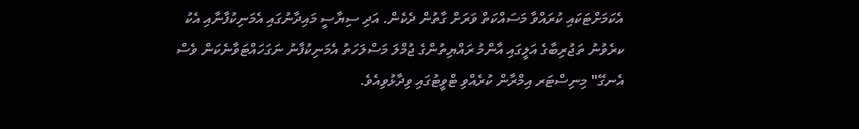އެކަމަށްޓަކައި ކުރައްވާ މަސައްކަތް ވަރަށް ގާތުން ދެކެން. އަދި ސިޔާސީ މައިދާނުގައި އެމަނިކުފާނާއި އެކު ކރެވުނު ތަޖުރިބާގެ އަލީގައި އާންމު ރައްޔިތުންގެ ޖުމްލަ މަސްލަހަތު އެމަނިކުފާނު ނަގަހައްޓަވާނެކަން ވެސް އެނގޭ" މިނިސްޓަރ އިމްރާން ކުރެއްވި ޓްވީޓުގައި ވިދާޅުވިއެވެ.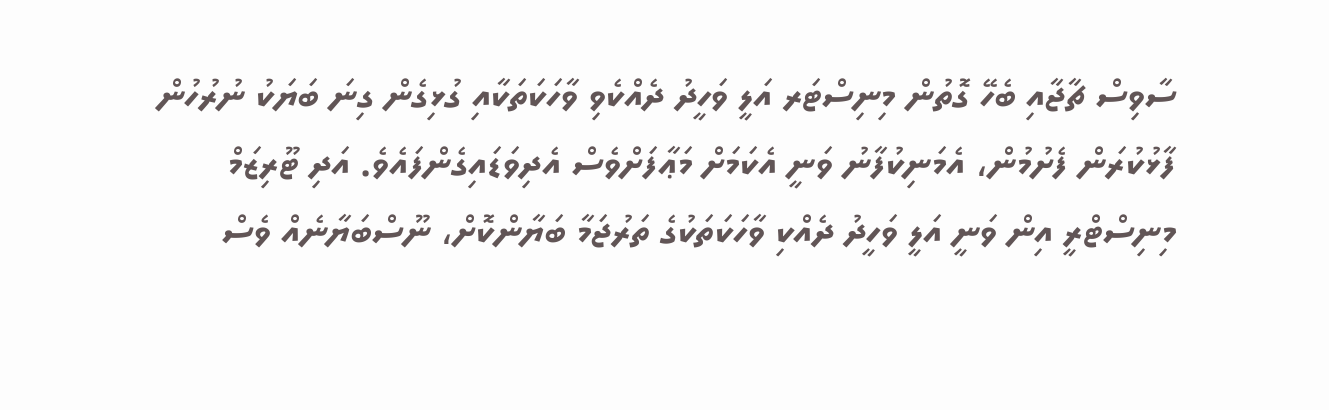ސާވިސް ޗާޖާއި ބެހޭ ގޮތުން މިނިސްޓަރ އަލީ ވަހީދު ދެއްކެވި ވާހަކަތަކާއި ގުޅިގެން ގިނަ ބަޔަކު ނުރުހުން ފާޅުކުރަން ފެށުމުން، އެމަނިކުފާނު ވަނީ އެކަމަށް މަޢާފަށްވެސް އެދިވަޑައިގެންފައެވެ. އަދި ޓޫރިޒަމް މިނިސްޓްރީ އިން ވަނީ އަލީ ވަހީދު ދެއްކި ވާހަކަތަކުގެ ތަރުޖަމާ ބަޔާންކޮށް، ނޫސްބަޔާނެއް ވެސް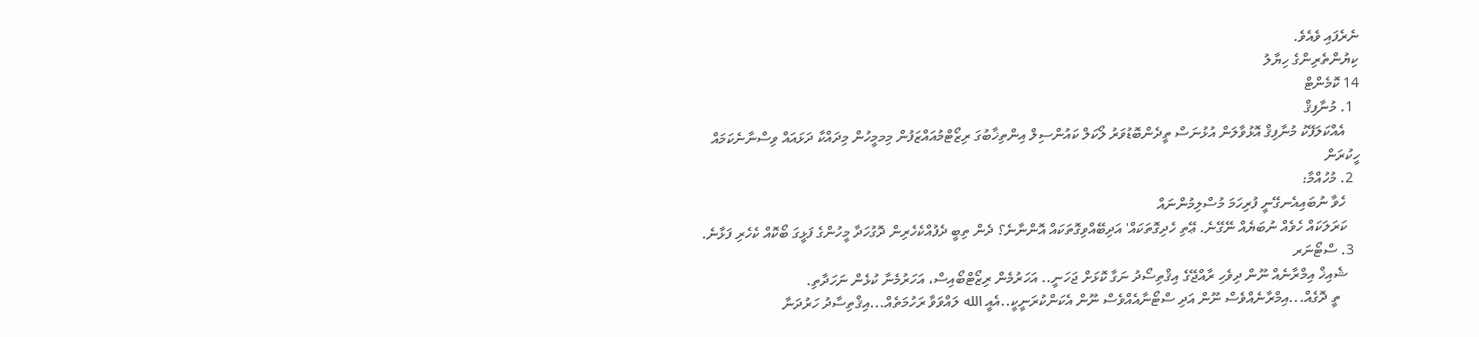ނެރެފައި ވެއެވެ.
ކިޔުންތެރިންގެ ހިޔާލު
14 ކޮމެންޓް
  1. މުނާފިޤް
    އެއްކަލަފޭކު މުނާފިޤް އޮޅުވާލަން އުޅުނަސް ތީދެންބޮޑުވަރު ލޯކަލް ކައުންސިލް އިންތިޚާބުގަ ރިޒޯޓްމުއައްޒަފުން މިމމީހުން މިދައްކާ ދަޅައައް ވިސްނާނެކަމައް ހީކުރަން
  2. މުހުއްމާ:
    ހެވާ ނުބައިއެނގޭނީ ފުރިހަމަ މުސްލިމުންނައް
    ކަރަލަކައް ހެވެއް ނުބަޔެއް ނޭގޭނެ. ޢޭތި ހެދިގޮތަކައް' އަދިބޭއްވިގޮތަކައް އޮންނާނެ؟ ދެން ތިބީ ދެފުއްކެހެރިން ދޮގުހަދާ މީހުންގެ ފަޅީގަ ބޯކޮއް ކެހެރި ފަޅާނެ.
  3. ސްޓޯނަރ
    ޝެއިޚް އިމްރާނެއް ނޫން ދިވެހި ރާއްޖޭގެ އިޤްތިސޯދު ނަގާ ކޮޅަށް ޖަހަނީ.. އަހަރުމެން ރިޒޯޓްބޯއިސް، އަހަރުމެނާ ކުޅެން ނަހަދާތި.
      ތީ ދޮގެއް...އިމްރާނެއްވެސް ނޫން އަދި ސްޓޯނާއެއްވެސް ނޫން އެކަންކުރަނީކީ..އެއީ الله ލައްވަވާ ރަހުމަތެއް...އިޤްތިސާދު ހަރުދަނާ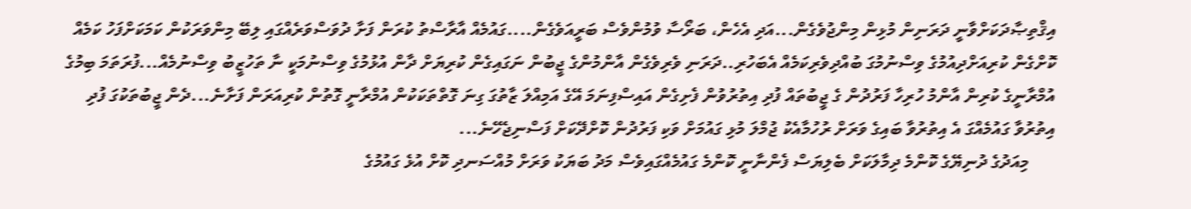އިޤްތިޞާދަކަށްވާނީ ދަރަނިން މުޅިން މިންޖުވެގެން...އަދި އެހެން، ބަރޯސާ ވުމުންވެސް ބަރީއަވެގެން....ގައުމެއް އާރާސްތު ކުރަން ފަށާ ދުވަސްވަރެއްގައި ލިބޭ މިންވަރަކުން ކަމަކަށްފަހު ކަމެއް ކޮށްގެން ކުރިއަށްދިއުމުގެ ވިސްނުމުގަ ބުއްދިވެރިކަމެއް އެބަހުރި..ދަރަނި ވެރިވެގެން އާންމުންގެ ޖީބުން ނަގައިގެން ކުރިޔަށް ދާން އުޅުމުގެ ވިސްނުމަކީ ނާ ތަހުޒީބު ވިސްނުމެއް...ފުރަތަމަ ބިމުގެ އުމްރާނީގެ ކުރިން އާންމު ހުރިހާ ފަރުދުން ގެ ޖީބުތައް ފުދި އިތުރުވުން ފެށިގެން އައިސްފިނަމަ އޭގެ އަމިއްލަ ޒާތުގަ ގިނަ ގޮތްތަކަކުން އުމްރާނީ ގޮތުން ކުރިއަރަން ފަށާނެ...ދެން ޖީބުތަކުގަ ފުދި އިތުރުވާ ގައުމެއްގަ އެ އިތުރުވާ ބައިގެ ވަރަށް ރުހުމާއެކު ޖުމްލަ މުޅި ގައުމަށް ވަކި ފަރުދުން ކޮށްދޭކަށް ފަސްނިޖެހޭނެ...
      މިއަދުގެ ދުނިޔޭގެ ކޮންމެ ދިމާލަކަށް ބެލިޔަސް ފެންނާނީ ކޮންމެ ގައުމެއްގައިވެސް މަދު ބަޔަކު ވަރަށް މުއްސަނދި ކޮށް އުޅެ ގައުމުގެ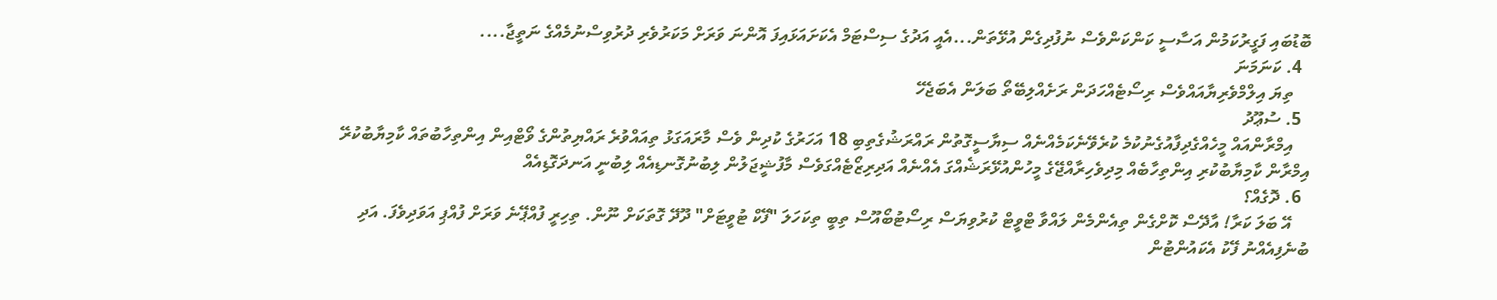ބޮޑުބައި ފަގީރުކަމުން އަސާސީ ކަންކަންވެސް ނުފުދިގެން އުޅޭތަން...އެއީ އަދުގެ ސިސްޓަމް އެކަށައަޅައިފަ އޮންނަ ވަރަށް މަކަރުވެރި ދުރުވިސްނުމެއްގެ ނަތީޖާ....
  4. ކަނަމަނަ
    ތިޔަ އިލްމްވެރިޔާއައްވެސް ރިސޯޓެއްހަދަން ރަށެއްލިބޭތޯ ބަލަން އެބަޖެހޭ
  5. ސުޢޫދު
    އިމްރާންއައް މީހެއްގެދިފާއުގެނުކުމެ ކުރެވޭނެކަމެއްނެއް ސިޔާސީގޮތުން ރައްރަޝުގެތިބި 18 އަހަރުގެ ކުދިން ވެސް މާރައަގަޅު ތިއައްވުރެ ރައްޔިތުންގެ ވޯޓްއިން އިންތިހާބުތައް ކާމިޔާބުކުރޭ އިމްރާން ކާމިޔާބުކުރި އިންތިހާބެއް މިދިވެހިރާއްޖޭގެ މީހުންއުޅޭރަޝެއްގަ އެއްނެއް އަދިރިޒޯޓެއްގަވެސް މާފުޝީޖަލުން ލިބުނުގޮނޑިއެއް ލިބުނީ އަނދަގޮޑިއެއް
  6. ދޮގެއް؟
    އޭ ބަލަ ކަރާ! އާދޭސް ކޮށްގެން ތިއެންމެން ލައްވާ ޓްވީޓް ކުރުވިޔަސް ރިސޯޓުބޯއޫސް ތިބީ ތިކަހަލަ "ފޭކް ޓުވީޓަށް" ދޫދޭ ގޮތަކަށް ނޫން. ތިހިރީ ފުއްޕޭނެ ވަރަށް ފުއްޕި އަވަދިވެފަ. އަދި ބުނެފިއެއްނު ފޭކު އެކައުންޓުން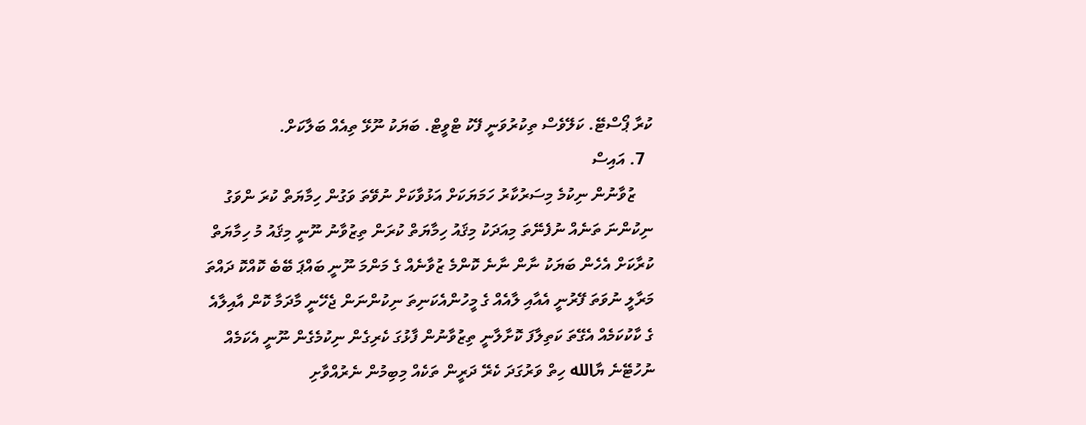ކުރާ ޕޯސްޓޭ. ކަލޭވެސް ތިކުރުވަނީ ފޭކު ޓްވީޓް. ބަޔަކު ނޫޅޭ ތިއެއް ބަލާކަށް.
  7. އައިސް
    ޒުވާނުން ނިކުމެ މިސަރުކާރު ހަމަޔަކަށް އަޅުވާކަށް ނުވޭތަ ވަގުން ހިމާޔަތް ކުރަ ންވަގު ނިކުންނަ ތަނެއް ނުފެނޭތަ މިއަދަކު މިޤައު ހިމާޔަތް ކުރަން ތިޒުވާނު ނޫނީ މިޤައު މު ހިމާޔަތް ކުރާކަށް އެހެން ބަޔަކު ނާން ނާނެ ކޮންމެ ޒުވާނެއް ގެ މަންމަ ނޫނީ ބައްޕަ ބޭބެ ކޮއްކޮ ދައްތަ މަރާލީ ނުވަތަ ފޭރުނީ އެއާއި ލާއެއް ގެ މީހުންއެކަނިތަ ނިކުންނަން ޖެހޭނީ މާދަމާ ކޮން އާއިލާއެ ގެ ކާކުކަމެއް އެގޭތަ ކަތިލާފަ ކޮށާލާނީ ތިޒުވާނުން ފާޅުގަ ކެރިގެން ނިކުމެގެން ނޫނީ އެކަމެއް ނުހުޓޭނެ ޔާالله ހިތް ވަރުގަދަ ކެރޭ ދަރީން ތަކެއް މިބިމުން ނެރުއްވާށި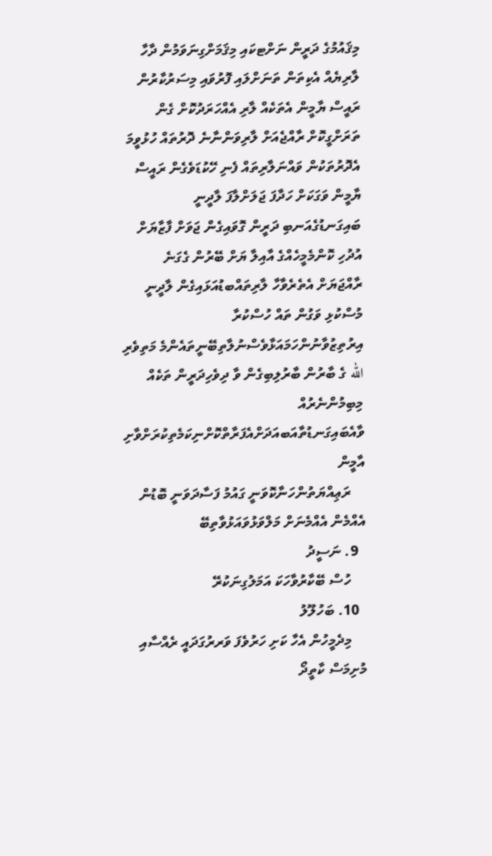މިޤައުމުގެ ދަރީން ނަށްޓކައި މިޤަމަށްގިނަވަމުން ދާހާ ލާރިޔެއް އެކިތަން ތަނަށްލައި ފޮރުވައި މިސަރުކާރުން ރައީސް ޔާމީން އެތަކެއް ލާރި އެއްހަރަދުކޮށް ގެން ތަރަށްގީކޮށް ރާއްޖެއަށް ލާރިވަންނާނެ ދޮރުތައް ހުޅުވީމަ އެދޮރުތަކުން ވައްނަލާރިތައް ފެނި ހޭކުޑަވެގެން ރައީސް ޔާމީން ވަގަކަށް ހަދާފަ ޖަލަށްލާފަ ލާދީނީ ބައިގަނޑުގެއަނބި ދަރީން ގޮވައިގެން ޖަވަށް ފާޒާޔަށް އުދުހި ކޮންމެމީހެއްގެ އާއިލާ ޔަށް ބޭރުން ގެގަނެ ރާއްޖަޔަށް އެތެރެވާހާ ލާރިތައްބޑުއަޅައިގެން ލާދީނީ މުސްކުޅި ވަގުން ތައް ހުސްކުރާ އިރުތިޒުވާނުންހަމައަޅާވެސްނުލާތިބޭނީތައެންމެ މަތިވެރި الله ގެ ބާރުން ބާރުލިބިގެން ވާ ދިވެހިދަރީން ތަކެއް މިބިމުންނެރުއް ވާއެބައިގަނޑުތާއަބއަދަށްއެފަރާތްކޮށްނިކަމެތިކުރަށްވާށި އާމީން
    ރަޢިއްޔަތުންހަނާކޮވަނީ ގައުމު ފަސާދަވަނީ ބޮޑުން އެއްމެން އެއްމެނަށް މަލްވަޅުވައަޅުވާތިބޭ
  9. ނަސީދު
    ހުސް ބޭކާރުވާހަކަ އަމަލުގިނަކުރޭ
  10. ބަހުލޫލު
    މިދެމީހުން އެހާ ކަށި ހަރުވެފަ ވަރރުގަދައީ ރެއްސާއި މުށިމަސް ކާތީދޯ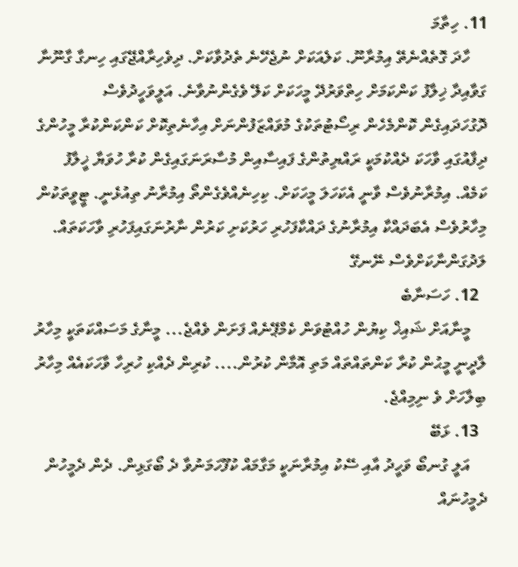11. ހިތާމަ
    ހާދަ ގޮތެއްނެތޭ އިމުރާނޫ. ކަލެއަކަށް ނުޖެހޭނެ ތެދުވާކަށް. ދިވެހިރާއްޖޭގައި ހިނގާ ގާނޫނާ ގަވާއިދާ ޚިލާފު ކަންކަމަށް ހިތްވަރުދޭ މީހަކަށް ކަލޭ ވެގެންނުވާނެ. އަލީވަހީދުވެސް ދޮގުހަދައިގެން ކޮންމެހެން ރިސޯޓުތަކުގެ މުވައްޒަފުންނަށް އިހާނެތިކޮށް ކަންކަންކުރާ މީހުންގެ ދިފާއުގައި ވާހަކަ ދެއްކުމަކީ ރައްޔިތުންގެ ފައިސާއިން މުސާރަނަގައިގެން ކުރާ ހުވަޔާ ޚީލާފު ކަމެއް. އިމުރާނުވެސް ވާނީ އެކަހަލަ މީހަކަށް. ކިހިނެއްވެގެންތޯ އިމުރާނު ތިއުޅެނީ. ޓީވީތަކުން މިހާރުވެސް އެބަދައްކާ އިމުރާނުގެ ދައްކާފަހުރި ހަރުކަށި ކަރުން ނާރުނަގައިފަހުރި ވާހަކަތައް. ލަދުގަންނާކަށްވެސް ނޭނގޭ
  12. ހަސަނާބެ
    މީނާއަށް ޝައިޚް ކިޔުން ހުއްޓުވަން ކެމްޕޭނެއް ފަށަން ވެއްޖެ... މީނާގެ މަސައްކަތަކީ މިހާރު ލާދީނީ މީޙުން ކުރާ ކަންތައްތައް މަތި އޮމާން ކުރުން.... ކުރިން ދެއްކި ހުރިހާ ވާހަކައެއް މިހާރު ބިލާހަށް ވެ ނިމިއްޖެ.
  13. ޅަބޭ
    އަލީ ގުނބޯ ވަހީދު އާއި ސޭކު އިމުރާނަކީ މަގާމައް ކުފޫހަމަނުވާ ދެ ބޯގަޅިން. ދެން ދެމީހުން ދެމީހުނައް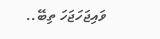ވައިޖަހަޖަހަ ތިބޭ..